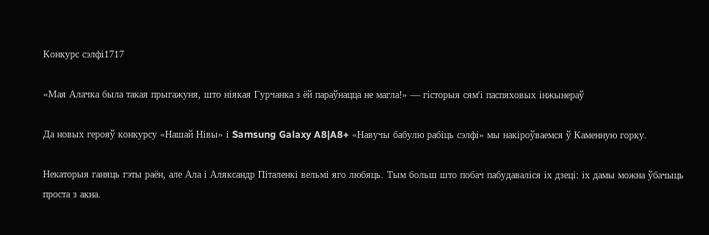Конкурс сэлфі1717

«Мая Алачка была такая прыгажуня, што ніякая Гурчанка з ёй параўнацца не магла!» — гісторыя сям'і паспяховых інжынераў

Да новых герояў конкурсу «Нашай Нівы» і Samsung Galaxy A8|A8+ «Навучы бабулю рабіць сэлфі» мы накіроўваемся ў Каменную горку.

Некаторыя ганяць гэты раён, але Ала і Аляксандр Піталенкі вельмі яго любяць. Тым больш што побач пабудаваліся іх дзеці: іх дамы можна ўбачыць проста з акна.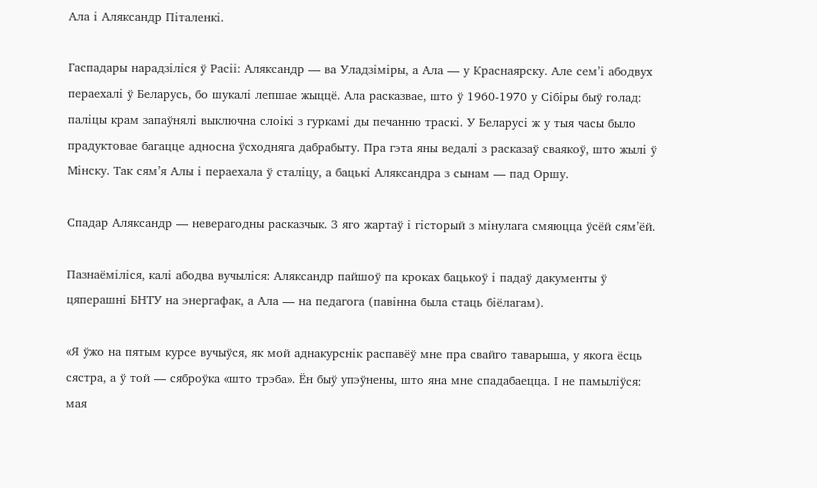Ала і Аляксандр Піталенкі.

Гаспадары нарадзіліся ў Расіі: Аляксандр — ва Уладзіміры, а Ала — у Краснаярску. Але сем’і абодвух пераехалі ў Беларусь, бо шукалі лепшае жыццё. Ала расказвае, што ў 1960-1970 у Сібіры быў голад: паліцы крам запаўнялі выключна слоікі з гуркамі ды печанню траскі. У Беларусі ж у тыя часы было прадуктовае багацце адносна ўсходняга дабрабыту. Пра гэта яны ведалі з расказаў сваякоў, што жылі ў Мінску. Так сям’я Алы і пераехала ў сталіцу, а бацькі Аляксандра з сынам — пад Оршу.

Спадар Аляксандр — неверагодны расказчык. З яго жартаў і гісторый з мінулага смяюцца ўсёй сям’ёй.

Пазнаёміліся, калі абодва вучыліся: Аляксандр пайшоў па кроках бацькоў і падаў дакументы ў цяперашні БНТУ на энергафак, а Ала — на педагога (павінна была стаць біёлагам).

«Я ўжо на пятым курсе вучыўся, як мой аднакурснік распавёў мне пра свайго таварыша, у якога ёсць сястра, а ў той — сяброўка «што трэба». Ён быў упэўнены, што яна мне спадабаецца. І не памыліўся: мая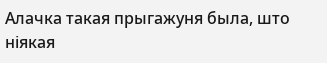Алачка такая прыгажуня была, што ніякая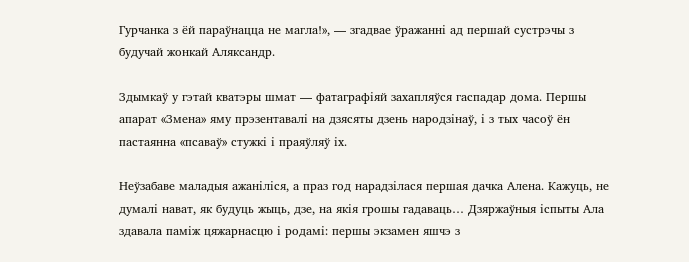Гурчанка з ёй параўнацца не магла!», — згадвае ўражанні ад першай сустрэчы з будучай жонкай Аляксандр.

Здымкаў у гэтай кватэры шмат — фатаграфіяй захапляўся гаспадар дома. Першы апарат «Змена» яму прэзентавалі на дзясяты дзень народзінаў, і з тых часоў ён пастаянна «псаваў» стужкі і праяўляў іх.

Неўзабаве маладыя ажаніліся, а праз год нарадзілася першая дачка Алена. Кажуць, не думалі нават, як будуць жыць, дзе, на якія грошы гадаваць… Дзяржаўныя іспыты Ала здавала паміж цяжарнасцю і родамі: першы экзамен яшчэ з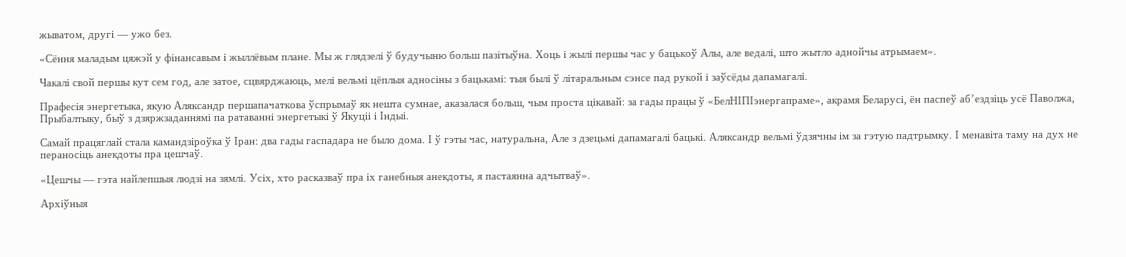жыватом, другі — ужо без.

«Сёння маладым цяжэй у фінансавым і жыллёвым плане. Мы ж глядзелі ў будучыню больш пазітыўна. Хоць і жылі першы час у бацькоў Алы, але ведалі, што жытло аднойчы атрымаем».

Чакалі свой першы кут сем год, але затое, сцвярджаюць, мелі вельмі цёплыя адносіны з бацькамі: тыя былі ў літаральным сэнсе пад рукой і заўсёды дапамагалі.

Прафесія энергетыка, якую Аляксандр першапачаткова ўспрымаў як нешта сумнае, аказалася больш, чым проста цікавай: за гады працы ў «БелНІПІэнергапраме», акрамя Беларусі, ён паспеў аб’ездзіць усё Паволжа, Прыбалтыку, быў з дзяржзаданнямі па ратаванні энергетыкі ў Якуціі і Індыі.

Самай працяглай стала камандзіроўка ў Іран: два гады гаспадара не было дома. І ў гэты час, натуральна, Але з дзецьмі дапамагалі бацькі. Аляксандр вельмі ўдзячны ім за гэтую падтрымку. І менавіта таму на дух не пераносіць анекдоты пра цешчаў.

«Цешчы — гэта найлепшыя людзі на зямлі. Усіх, хто расказваў пра іх ганебныя анекдоты, я пастаянна адчытваў».

Архіўныя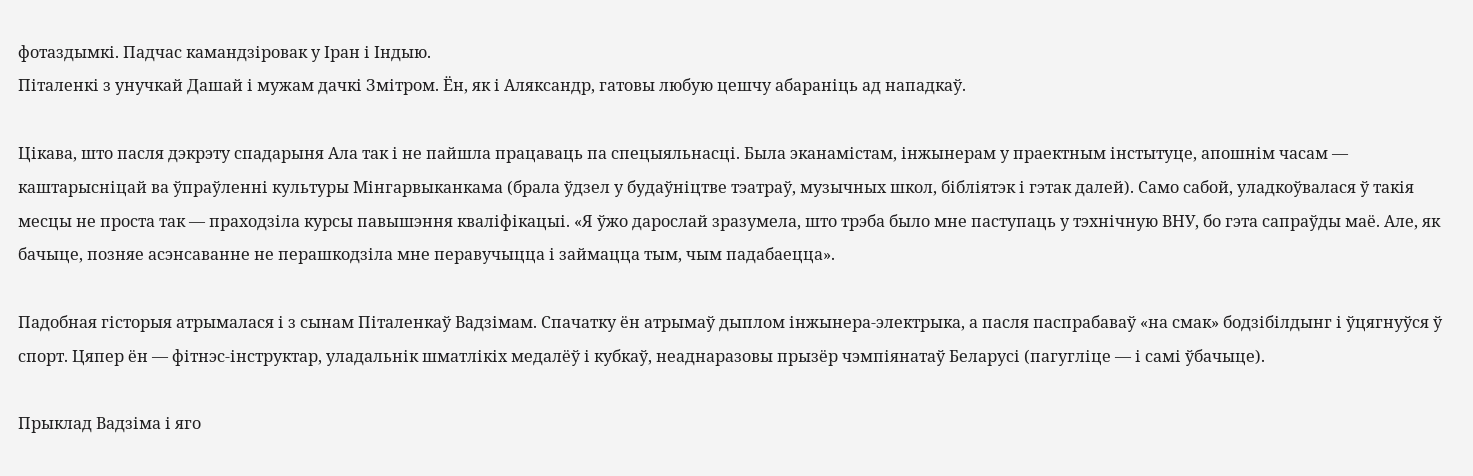фотаздымкі. Падчас камандзіровак у Іран і Індыю.
Піталенкі з унучкай Дашай і мужам дачкі Змітром. Ён, як і Аляксандр, гатовы любую цешчу абараніць ад нападкаў.

Цікава, што пасля дэкрэту спадарыня Ала так і не пайшла працаваць па спецыяльнасці. Была эканамістам, інжынерам у праектным інстытуце, апошнім часам — каштарысніцай ва ўпраўленні культуры Мінгарвыканкама (брала ўдзел у будаўніцтве тэатраў, музычных школ, бібліятэк і гэтак далей). Само сабой, уладкоўвалася ў такія месцы не проста так — праходзіла курсы павышэння кваліфікацыі. «Я ўжо дарослай зразумела, што трэба было мне паступаць у тэхнічную ВНУ, бо гэта сапраўды маё. Але, як бачыце, позняе асэнсаванне не перашкодзіла мне перавучыцца і займацца тым, чым падабаецца».

Падобная гісторыя атрымалася і з сынам Піталенкаў Вадзімам. Спачатку ён атрымаў дыплом інжынера-электрыка, а пасля паспрабаваў «на смак» бодзібілдынг і ўцягнуўся ў спорт. Цяпер ён — фітнэс-інструктар, уладальнік шматлікіх медалёў і кубкаў, неаднаразовы прызёр чэмпіянатаў Беларусі (пагугліце — і самі ўбачыце).

Прыклад Вадзіма і яго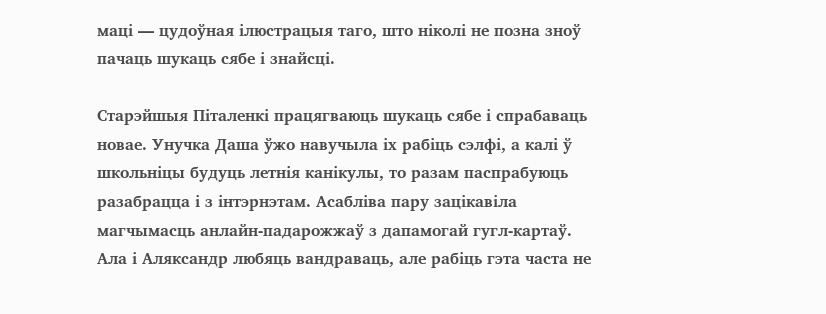маці — цудоўная ілюстрацыя таго, што ніколі не позна зноў пачаць шукаць сябе і знайсці.

Старэйшыя Піталенкі працягваюць шукаць сябе і спрабаваць новае. Унучка Даша ўжо навучыла іх рабіць сэлфі, а калі ў школьніцы будуць летнія канікулы, то разам паспрабуюць разабрацца і з інтэрнэтам. Асабліва пару зацікавіла магчымасць анлайн-падарожжаў з дапамогай гугл-картаў. Ала і Аляксандр любяць вандраваць, але рабіць гэта часта не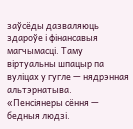заўсёды дазваляюць здароўе і фінансавыя магчымасці. Таму віртуальны шпацыр па вуліцах у гугле — нядрэнная альтэрнатыва. «Пенсіянеры сёння — бедныя людзі.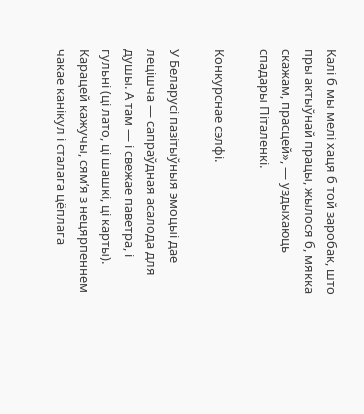Калі б мы мелі хаця б той заробак, што пры актыўнай працы, жылося б, мякка скажам, прасцей», — уздыхаюць спадары Піталенкі.

Конкурснае сэлфі.

У Беларусі пазітыўныя эмоцыі дае лецішча — сапраўдная асалода для душы. А там — і свежае паветра, і гульні (ці лато, ці шашкі, ці карты). Карацей кажучы, сям’я з нецярпеннем чакае канікул і сталага цёплага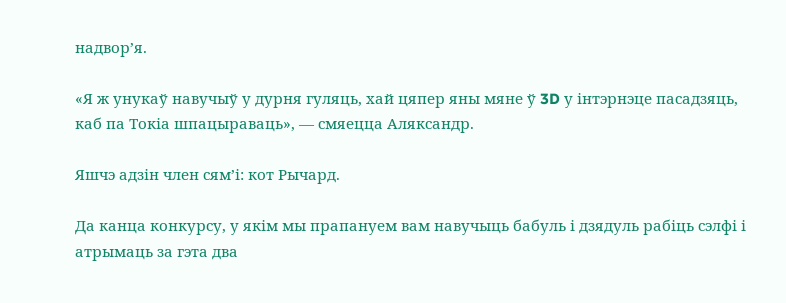надвор’я.

«Я ж унукаў навучыў у дурня гуляць, хай цяпер яны мяне ў 3D у інтэрнэце пасадзяць, каб па Токіа шпацыраваць», — смяецца Аляксандр.

Яшчэ адзін член сям’і: кот Рычард.

Да канца конкурсу, у якім мы прапануем вам навучыць бабуль і дзядуль рабіць сэлфі і атрымаць за гэта два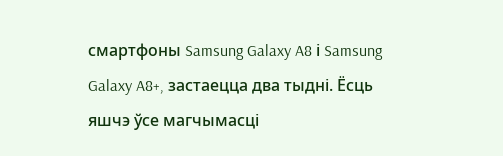смартфоны Samsung Galaxy A8 і Samsung Galaxy A8+, застаецца два тыдні. Ёсць яшчэ ўсе магчымасці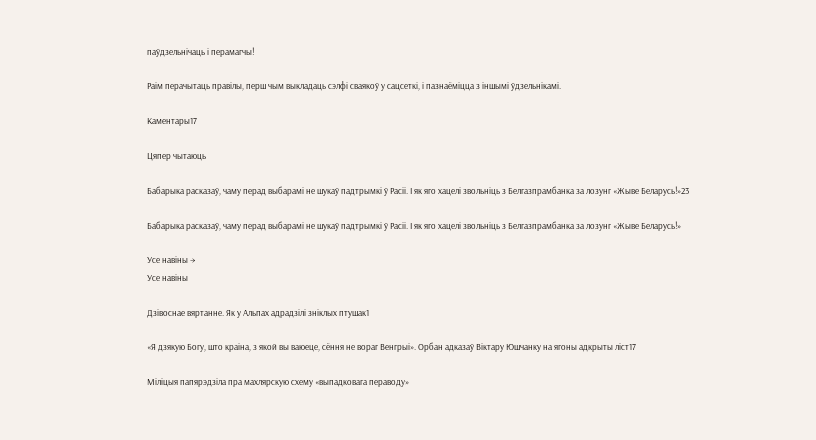паўдзельнічаць і перамагчы!

Раім перачытаць правілы, перш чым выкладаць сэлфі сваякоў у сацсеткі, і пазнаёміцца з іншымі ўдзельнікамі.

Каментары17

Цяпер чытаюць

Бабарыка расказаў, чаму перад выбарамі не шукаў падтрымкі ў Расіі. І як яго хацелі звольніць з Белгазпрамбанка за лозунг «Жыве Беларусь!»23

Бабарыка расказаў, чаму перад выбарамі не шукаў падтрымкі ў Расіі. І як яго хацелі звольніць з Белгазпрамбанка за лозунг «Жыве Беларусь!»

Усе навіны →
Усе навіны

Дзівоснае вяртанне. Як у Альпах адрадзілі зніклых птушак1

«Я дзякую Богу, што краіна, з якой вы ваюеце, сёння не вораг Венгрыі». Орбан адказаў Віктару Юшчанку на ягоны адкрыты ліст17

Міліцыя папярэдзіла пра махлярскую схему «выпадковага пераводу»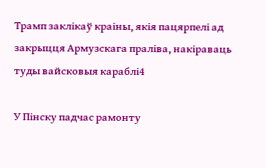Трамп заклікаў краіны, якія пацярпелі ад закрыцця Армузскага праліва, накіраваць туды вайсковыя караблі4

У Пінску падчас рамонту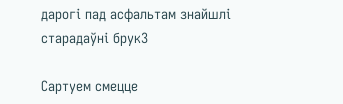дарогі пад асфальтам знайшлі старадаўні брук3

Сартуем смецце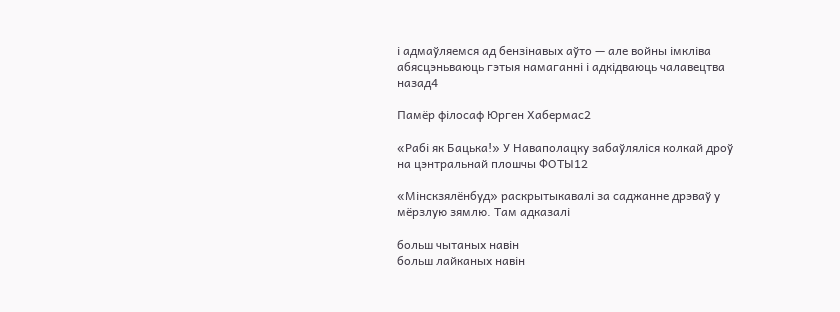і адмаўляемся ад бензінавых аўто — але войны імкліва абясцэньваюць гэтыя намаганні і адкідваюць чалавецтва назад4

Памёр філосаф Юрген Хабермас2

«Рабі як Бацька!» У Наваполацку забаўляліся колкай дроў на цэнтральнай плошчы ФОТЫ12

«Мінскзялёнбуд» раскрытыкавалі за саджанне дрэваў у мёрзлую зямлю. Там адказалі

больш чытаных навін
больш лайканых навін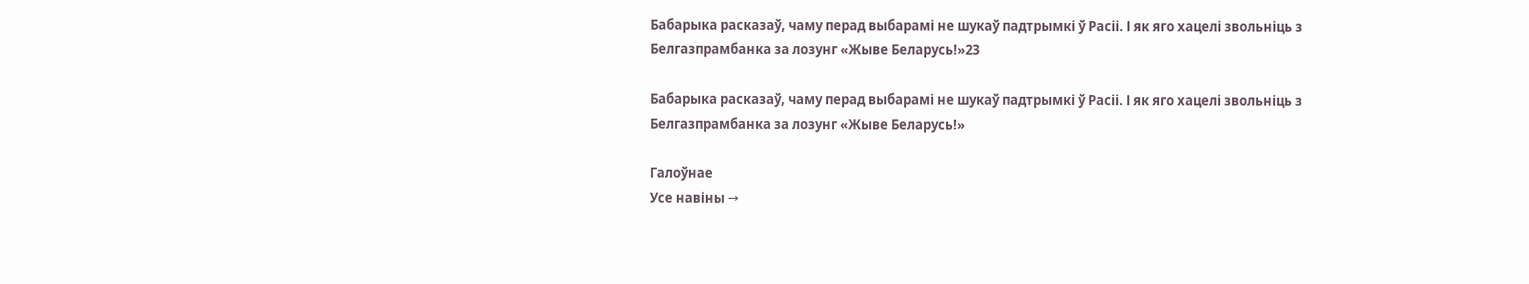Бабарыка расказаў, чаму перад выбарамі не шукаў падтрымкі ў Расіі. І як яго хацелі звольніць з Белгазпрамбанка за лозунг «Жыве Беларусь!»23

Бабарыка расказаў, чаму перад выбарамі не шукаў падтрымкі ў Расіі. І як яго хацелі звольніць з Белгазпрамбанка за лозунг «Жыве Беларусь!»

Галоўнае
Усе навіны →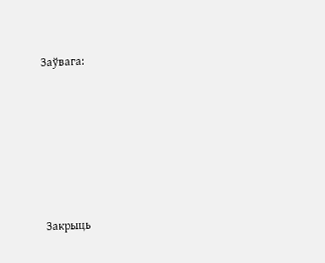Заўвага:









Закрыць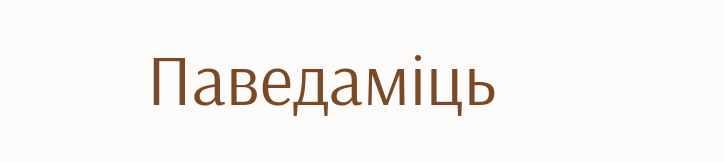Паведаміць